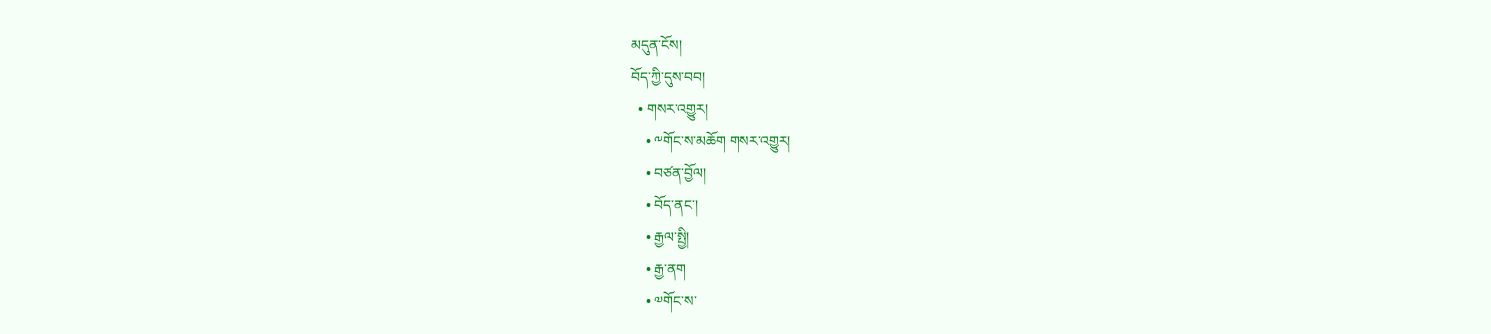མདུན་ངོས།
བོད་ཀྱི་དུས་བབ།
  • གསར་འགྱུར།
    • ༸གོང་ས་མཆོག གསར་འགྱུར།
    • བཙན་བྱོལ།
    • བོད་ནང་།
    • རྒྱལ་སྤྱི།
    • རྒྱ་ནག
    • ༧གོང་ས་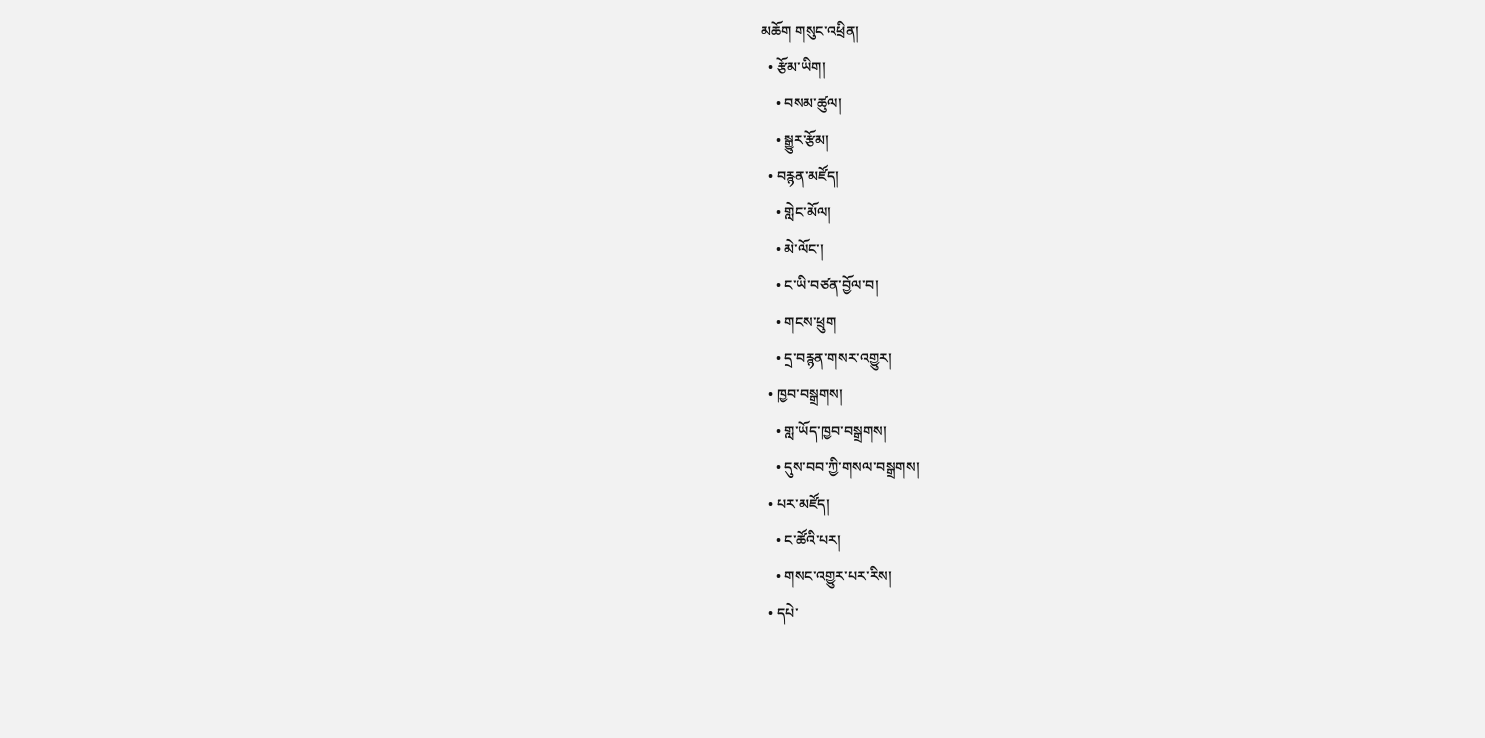མཆོག གསུང་འཕྲིན།
  • རྩོམ་ཡིག།
    • བསམ་ཚུལ།
    • སྒྱུར་རྩོམ།
  • བརྙན་མཛོད།
    • གླེང་མོལ།
    • མེ་ལོང་།
    • ང་ཡི་བཙན་བྱོལ་བ།
    • གངས་ཕྲུག
    • དྲ་བརྙན་གསར་འགྱུར།
  • ཁྱབ་བསྒྲགས།
    • གླ་ཡོད་ཁྱབ་བསྒྲགས།
    • དུས་བབ་ཀྱི་གསལ་བསྒྲགས།
  • པར་མཛོད།
    • ང་ཚོའི་པར།
    • གསང་འགྱུར་པར་རིས།
  • དཔེ་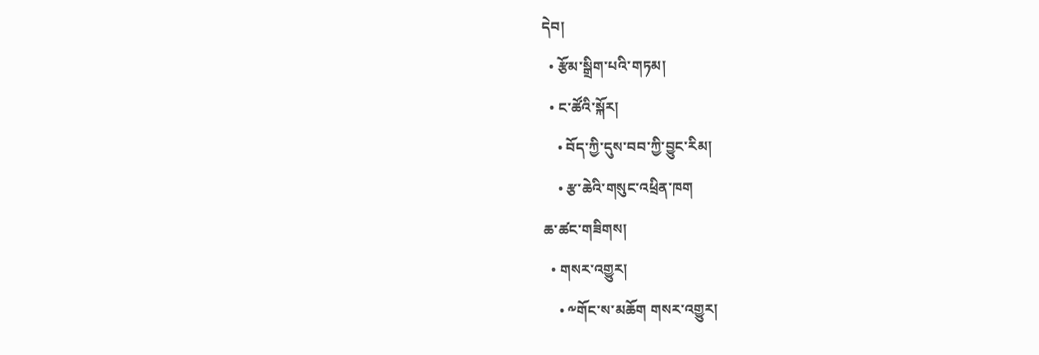དེབ།
  • རྩོམ་སྒྲིག་པའི་གཏམ།
  • ང་ཚོའི་སྐོར།
    • བོད་ཀྱི་དུས་བབ་ཀྱི་བྱུང་རིམ།
    • རྩ་ཆེའི་གསུང་འཕྲིན་ཁག
ཆ་ཚང་གཟིགས།
  • གསར་འགྱུར།
    • ༸གོང་ས་མཆོག གསར་འགྱུར།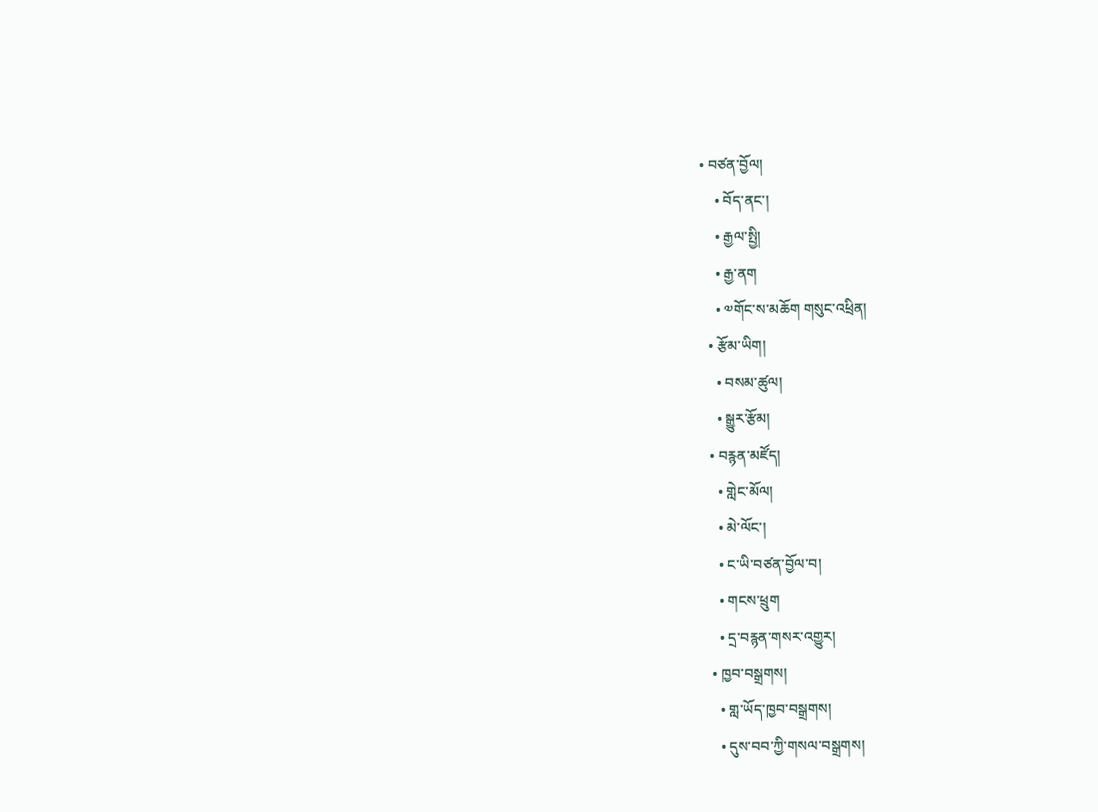• བཙན་བྱོལ།
    • བོད་ནང་།
    • རྒྱལ་སྤྱི།
    • རྒྱ་ནག
    • ༧གོང་ས་མཆོག གསུང་འཕྲིན།
  • རྩོམ་ཡིག།
    • བསམ་ཚུལ།
    • སྒྱུར་རྩོམ།
  • བརྙན་མཛོད།
    • གླེང་མོལ།
    • མེ་ལོང་།
    • ང་ཡི་བཙན་བྱོལ་བ།
    • གངས་ཕྲུག
    • དྲ་བརྙན་གསར་འགྱུར།
  • ཁྱབ་བསྒྲགས།
    • གླ་ཡོད་ཁྱབ་བསྒྲགས།
    • དུས་བབ་ཀྱི་གསལ་བསྒྲགས།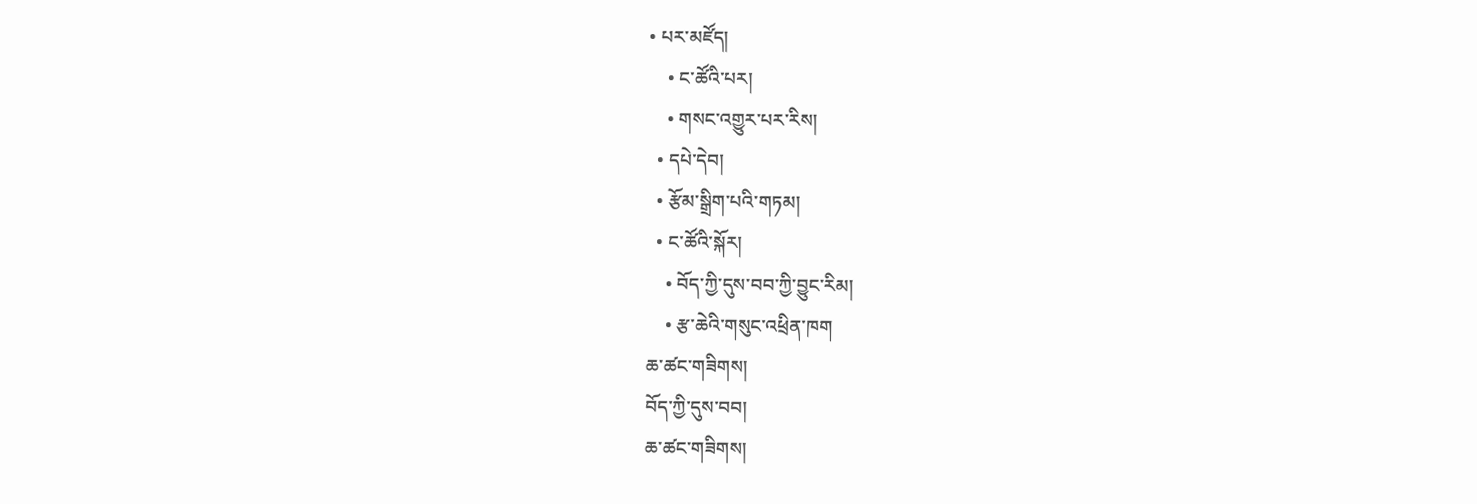• པར་མཛོད།
    • ང་ཚོའི་པར།
    • གསང་འགྱུར་པར་རིས།
  • དཔེ་དེབ།
  • རྩོམ་སྒྲིག་པའི་གཏམ།
  • ང་ཚོའི་སྐོར།
    • བོད་ཀྱི་དུས་བབ་ཀྱི་བྱུང་རིམ།
    • རྩ་ཆེའི་གསུང་འཕྲིན་ཁག
ཆ་ཚང་གཟིགས།
བོད་ཀྱི་དུས་བབ།
ཆ་ཚང་གཟིགས།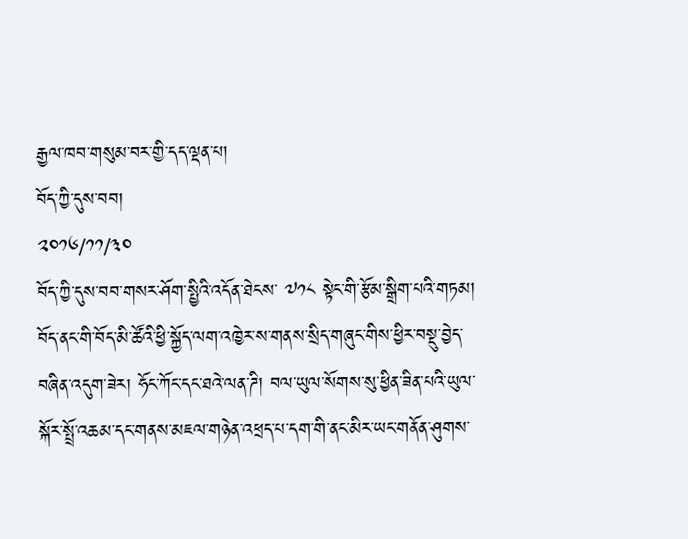རྒྱལ་ཁབ་གསུམ་བར་གྱི་དད་ལྡན་པ།
བོད་ཀྱི་དུས་བབ།
༢༠༡༦/༡༡/༣༠
བོད་ཀྱི་དུས་བབ་གསར་ཤོག་སྤྱིའི་འདོན་ཐེངས་ ༧༡༨ སྟེང་གི་རྩོམ་སྒྲིག་པའི་གཏམ།
བོད་ནང་གི་བོད་མི་ཚོའི་ཕྱི་སྐྱོད་ལག་འཁྱེར་ས་གནས་སྲིད་གཞུང་གིས་ཕྱིར་བསྡུ་བྱེད་བཞིན་འདུག་ཟེར། ཧོང་ཀོང་དང་ཐའེ་ལན་ཌི། བལ་ཡུལ་སོགས་སུ་ཕྱིན་ཟིན་པའི་ཡུལ་སྐོར་སྤྲོ་འཆམ་དང་གནས་མཇལ་གཉེན་འཕྲད་པ་དག་གི་ནང་མིར་ཡང་གནོན་ཤུགས་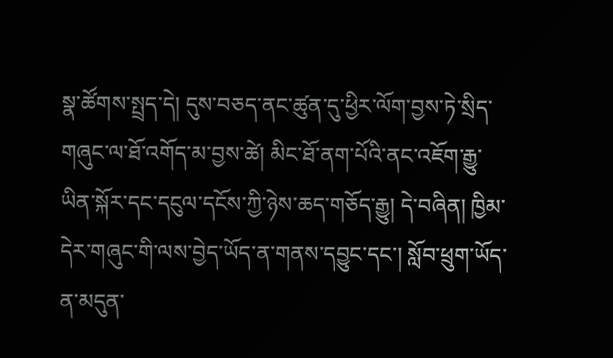སྣ་ཚོགས་སྤྲད་དེ། དུས་བཅད་ནང་ཚུན་དུ་ཕྱིར་ལོག་བྱས་ཏེ་སྲིད་གཞུང་ལ་ཐོ་འགོད་མ་བྱས་ཚེ། མིང་ཐོ་ནག་པོའི་ནང་འཇོག་རྒྱུ་ཡིན་སྐོར་དང་དངུལ་དངོས་ཀྱི་ཉེས་ཆད་གཅོད་རྒྱུ། དེ་བཞིན། ཁྱིམ་དེར་གཞུང་གི་ལས་བྱེད་ཡོད་ན་གནས་དབྱུང་དང་། སློབ་ཕྲུག་ཡོད་ན་མདུན་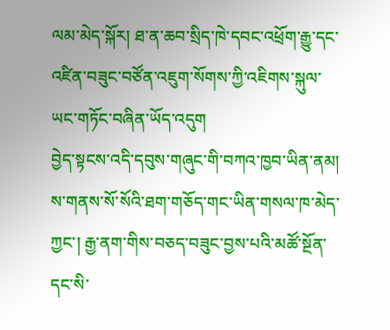ལམ་མེད་སྐོར། ཐ་ན་ཆབ་སྲིད་ཁེ་དབང་འཕྲོག་རྒྱུ་དང་འཛིན་བཟུང་བཙོན་འཇུག་སོགས་ཀྱི་འཇིགས་སྐུལ་ཡང་གཏོང་བཞིན་ཡོད་འདུག
བྱེད་སྟངས་འདི་དབུས་གཞུང་གི་བཀའ་ཁྱབ་ཡིན་ནམ། ས་གནས་སོ་སོའི་ཐག་གཅོད་གང་ཡིན་གསལ་ཁ་མེད་ཀྱང་། རྒྱ་ནག་གིས་བཅད་བཟུང་བྱས་པའི་མཚོ་སྔོན་དང་སི་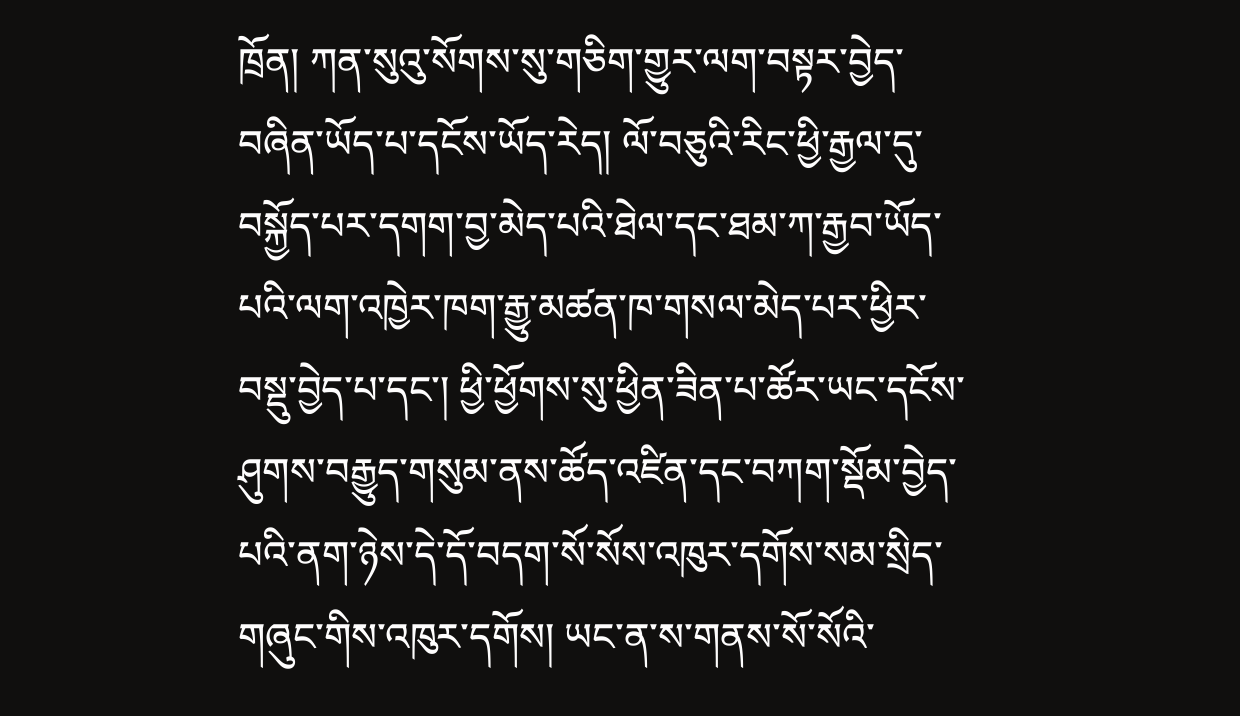ཁྲོན། ཀན་སུའུ་སོགས་སུ་གཅིག་གྱུར་ལག་བསྟར་བྱེད་བཞིན་ཡོད་པ་དངོས་ཡོད་རེད། ལོ་བཅུའི་རིང་ཕྱི་རྒྱལ་དུ་བསྐྱོད་པར་དགག་བྱ་མེད་པའི་ཐེལ་དང་ཐམ་ཀ་རྒྱབ་ཡོད་པའི་ལག་འཁྱེར་ཁག་རྒྱུ་མཚན་ཁ་གསལ་མེད་པར་ཕྱིར་བསྡུ་བྱེད་པ་དང་། ཕྱི་ཕྱོགས་སུ་ཕྱིན་ཟིན་པ་ཚོར་ཡང་དངོས་ཤུགས་བརྒྱུད་གསུམ་ནས་ཚོད་འཛིན་དང་བཀག་སྡོམ་བྱེད་པའི་ནག་ཉེས་དེ་དོ་བདག་སོ་སོས་འཁུར་དགོས་སམ་སྲིད་གཞུང་གིས་འཁུར་དགོས། ཡང་ན་ས་གནས་སོ་སོའི་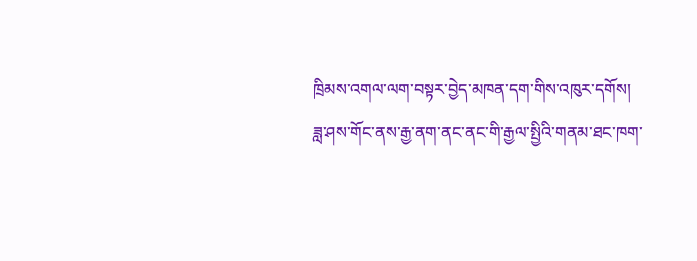ཁྲིམས་འགལ་ལག་བསྟར་བྱེད་མཁན་དག་གིས་འཁུར་དགོས།
ཟླ་ཤས་གོང་ནས་རྒྱ་ནག་ནང་ནང་གི་རྒྱལ་སྤྱིའི་གནམ་ཐང་ཁག་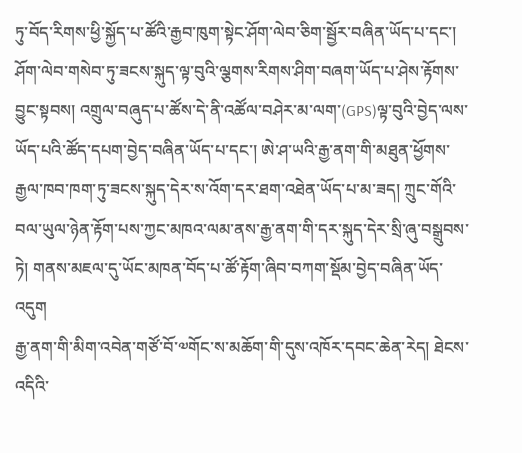ཏུ་བོད་རིགས་ཕྱི་སྐྱོད་པ་ཚོའི་རྒྱབ་ཁུག་སྟེང་ཤོག་ལེབ་ཅིག་སྦྱོར་བཞིན་ཡོད་པ་དང་། ཤོག་ལེབ་གསེབ་ཏུ་ཟངས་སྐུད་ལྟ་བུའི་ལྕགས་རིགས་ཤིག་བཞག་ཡོད་པ་ཤེས་རྟོགས་བྱུང་སྟབས། འགྲུལ་བཞུད་པ་ཚོས་དེ་ནི་འཚོལ་བཤེར་མ་ལག་(GPS)ལྟ་བུའི་བྱེད་ལས་ཡོད་པའི་ཚོད་དཔག་བྱེད་བཞིན་ཡོད་པ་དང་། ཨེ་ཤ་ཡའི་རྒྱ་ནག་གི་མཐུན་ཕྱོགས་རྒྱལ་ཁབ་ཁག་ཏུ་ཟངས་སྐུད་དེར་ས་འོག་དར་ཐག་འཐེན་ཡོད་པ་མ་ཟད། ཀྲུང་གོའི་བལ་ཡུལ་ཉེན་རྟོག་པས་ཀྱང་མཁའ་ལམ་ནས་རྒྱ་ནག་གི་དར་སྐུད་དེར་སྲི་ཞུ་བསྒྲུབས་ཏེ། གནས་མཇལ་དུ་ཡོང་མཁན་བོད་པ་ཚོ་རྟོག་ཞིབ་བཀག་སྡོམ་བྱེད་བཞིན་ཡོད་འདུག
རྒྱ་ནག་གི་མིག་འབེན་གཙོ་བོ་༧གོང་ས་མཆོག་གི་དུས་འཁོར་དབང་ཆེན་རེད། ཐེངས་འདིའི་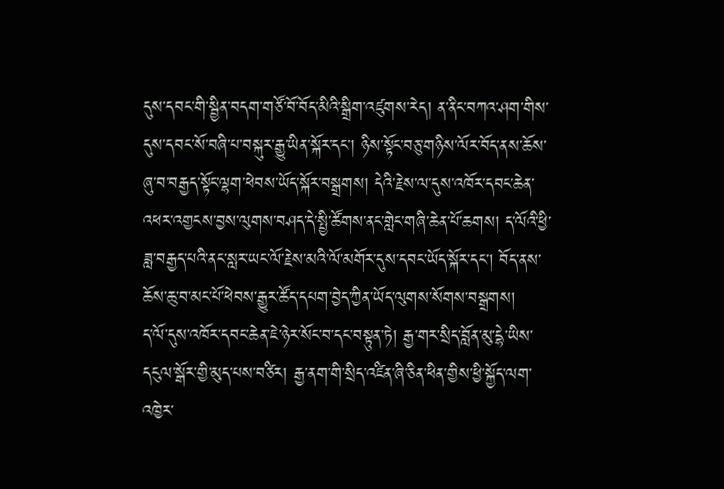དུས་དབང་གི་སྦྱིན་བདག་གཙོ་བོ་བོད་མིའི་སྒྲིག་འཛུགས་རེད། ན་ནིང་བཀའ་ཤག་གིས་དུས་དབང་སོ་བཞི་པ་བསྐུར་རྒྱུ་ཡིན་སྐོར་དང་། ཉིས་སྟོང་བཅུ་གཉིས་ལོར་བོད་ནས་ཆོས་ཞུ་བ་བརྒྱད་སྟོང་ལྷག་ཕེབས་ཡོད་སྐོར་བསྒྲགས། དེའི་རྗེས་ལ་དུས་འཁོར་དབང་ཆེན་འཕར་འགྱངས་བྱས་ལུགས་བཤད་དེ་སྤྱི་ཚོགས་ནང་གླེང་གཞི་ཆེན་པོ་ཆགས། ད་ལོའི་ཕྱི་ཟླ་བརྒྱད་པའི་ནང་སླར་ཡང་ལོ་རྗེས་མའི་ལོ་མགོར་དུས་དབང་ཡོད་སྐོར་དང་། བོད་ནས་ཆོས་ཆུ་བ་མང་པོ་ཕེབས་རྒྱུར་ཚོད་དཔག་བྱེད་ཀྱིན་ཡོད་ལུགས་སོགས་བསྒྲགས།
ད་ལོ་དུས་འཁོར་དབང་ཆེན་ཇེ་ཉེར་སོང་བ་དང་བསྟུན་ཏེ། རྒྱ་གར་སྲིད་བློན་མུ་དྷེ་ཡིས་དངུལ་སྒོར་གྱི་མུད་པས་བཙིར། རྒྱ་ནག་གི་སྲིད་འཛིན་ཞི་ཅིན་ཕིན་གྱིས་ཕྱི་སྐྱོད་ལག་འཁྱེར་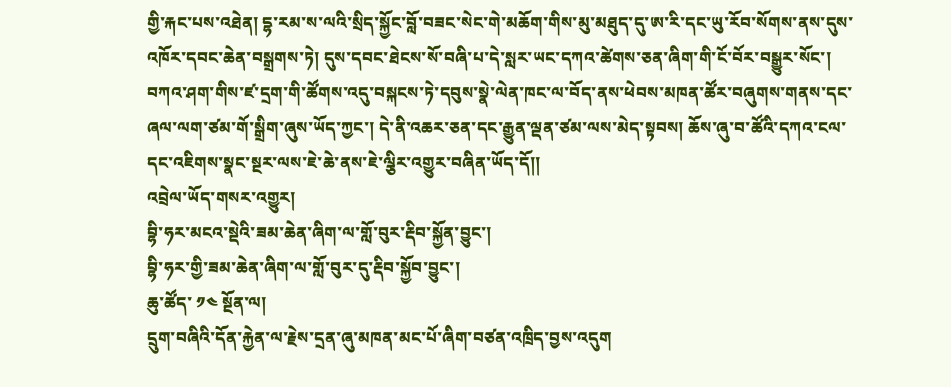གྱི་རྐང་པས་འཐེན། དྷ་རམ་ས་ལའི་སྲིད་སྐྱོང་བློ་བཟང་སེང་གེ་མཆོག་གིས་མུ་མཐུད་དུ་ཨ་རི་དང་ཡུ་རོབ་སོགས་ནས་དུས་འཁོར་དབང་ཆེན་བསྒྲགས་ཏེ། དུས་དབང་ཐེངས་སོ་བཞི་པ་དེ་སླར་ཡང་དཀའ་ཚེགས་ཅན་ཞིག་གི་ངོ་བོར་བསྒྱུར་སོང་། བཀའ་ཤག་གིས་ཛ་དྲག་གི་ཚོགས་འདུ་བསྐངས་ཏེ་དབུས་སྣེ་ལེན་ཁང་ལ་བོད་ནས་ཕེབས་མཁན་ཚོར་བཞུགས་གནས་དང་ཞལ་ལག་ཙམ་གོ་སྒྲིག་ཞུས་ཡོད་ཀྱང་། དེ་ནི་འཆར་ཅན་དང་རྒྱུན་ལྡན་ཙམ་ལས་མེད་སྟབས། ཆོས་ཞུ་བ་ཚོའི་དཀའ་ངལ་དང་འཇིགས་སྣང་སྔར་ལས་ཇེ་ཆེ་ནས་ཇེ་ལྕིར་འགྱུར་བཞིན་ཡོད་དོ།།
འབྲེལ་ཡོད་གསར་འགྱུར།
བྷི་ཧར་མངའ་སྡེའི་ཟམ་ཆེན་ཞིག་ལ་གློ་བུར་རྡིབ་སྐྱོན་བྱུང་།
བྷི་ཧར་གྱི་ཟམ་ཆེན་ཞིག་ལ་གློ་བུར་དུ་རྡིབ་སྐྱོབ་བྱུང་།
ཆུ་ཚོད་ ༡༤ སྔོན་ལ།
དྲུག་བཞིའི་དོན་རྐྱེན་ལ་རྗེས་དྲན་ཞུ་མཁན་མང་པོ་ཞིག་བཙན་འཁྲིད་བྱས་འདུག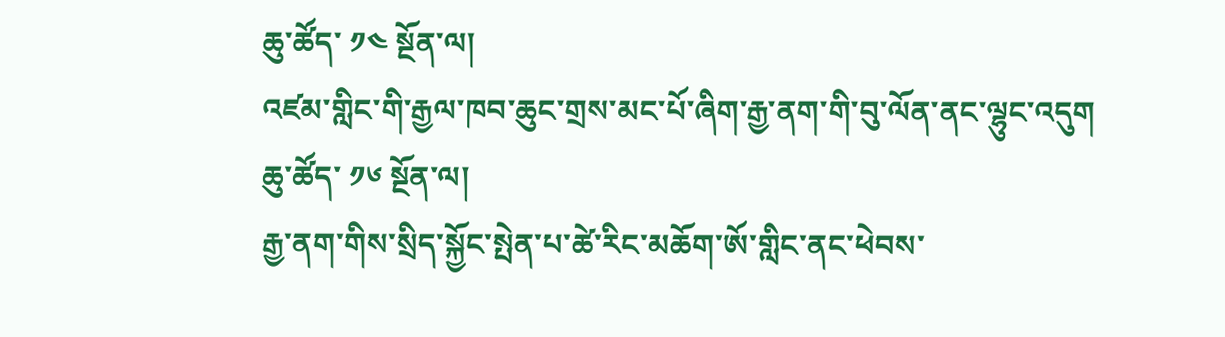ཆུ་ཚོད་ ༡༤ སྔོན་ལ།
འཛམ་གླིང་གི་རྒྱལ་ཁབ་ཆུང་གྲས་མང་པོ་ཞིག་རྒྱ་ནག་གི་བུ་ལོན་ནང་ལྷུང་འདུག
ཆུ་ཚོད་ ༡༦ སྔོན་ལ།
རྒྱ་ནག་གིས་སྲིད་སྐྱོང་སྤེན་པ་ཚེ་རིང་མཆོག་ཨོ་གླིང་ནང་ཕེབས་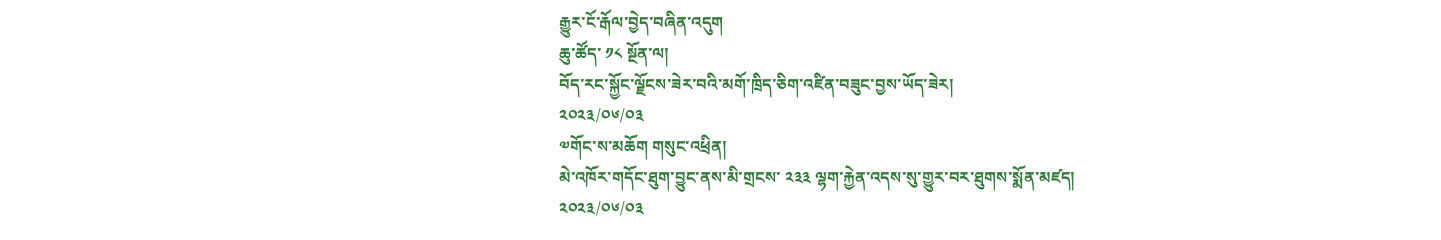རྒྱུར་ངོ་རྒོལ་བྱེད་བཞིན་འདུག
ཆུ་ཚོད་ ༡༨ སྔོན་ལ།
བོད་རང་སྐྱོང་ལྗོངས་ཟེར་བའི་མགོ་ཁྲིད་ཅིག་འཛིན་བཟུང་བྱས་ཡོད་ཟེར།
༢༠༢༣/༠༦/༠༣
༧གོང་ས་མཆོག གསུང་འཕྲིན།
མེ་འཁོར་གདོང་ཐུག་བྱུང་ནས་མི་གྲངས་ ༢༣༣ ལྷག་རྐྱེན་འདས་སུ་གྱུར་བར་ཐུགས་སྨོན་མཛད།
༢༠༢༣/༠༦/༠༣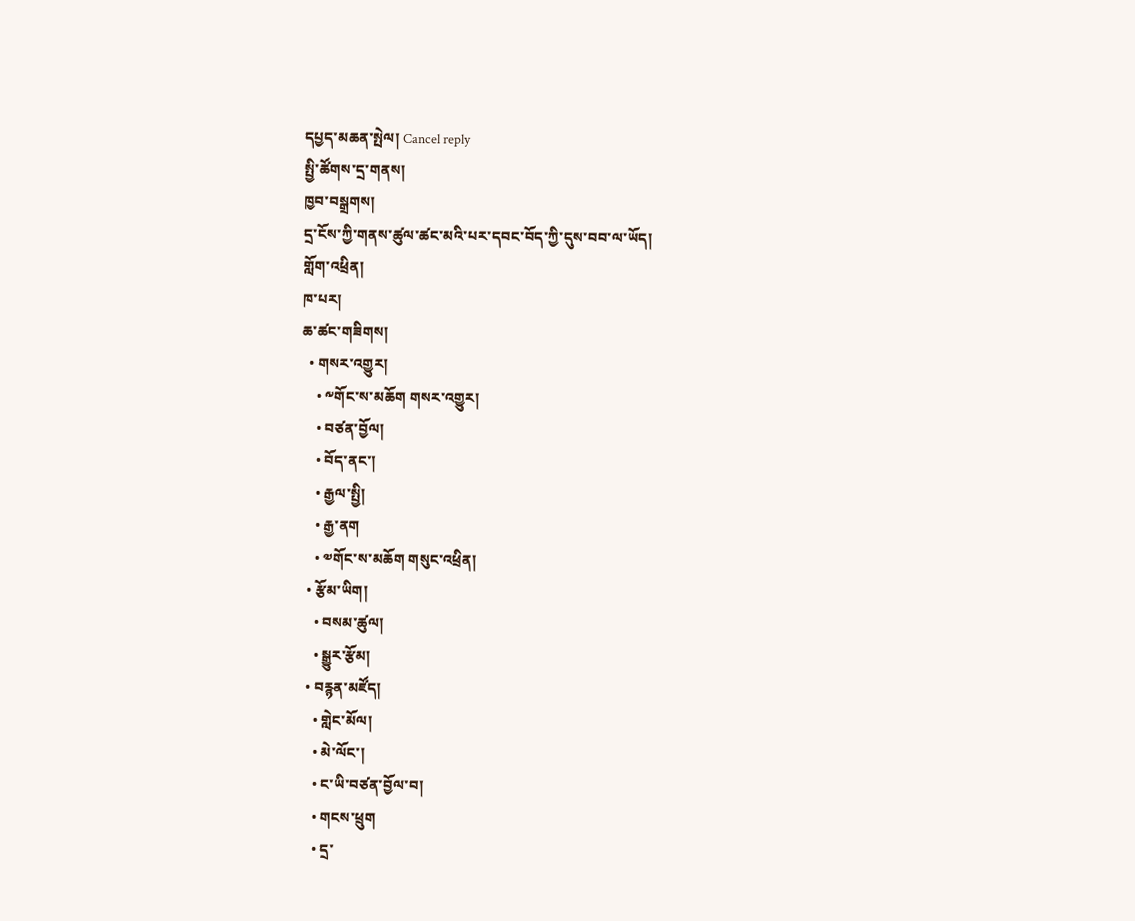དཔྱད་མཆན་སྤེལ། Cancel reply
སྤྱི་ཚོགས་དྲ་གནས།
ཁྱབ་བསྒྲགས།
དྲ་ངོས་ཀྱི་གནས་ཚུལ་ཚང་མའི་པར་དབང་བོད་ཀྱི་དུས་བབ་ལ་ཡོད།
གློག་འཕྲིན།
ཁ་པར།
ཆ་ཚང་གཟིགས།
  • གསར་འགྱུར།
    • ༸གོང་ས་མཆོག གསར་འགྱུར།
    • བཙན་བྱོལ།
    • བོད་ནང་།
    • རྒྱལ་སྤྱི།
    • རྒྱ་ནག
    • ༧གོང་ས་མཆོག གསུང་འཕྲིན།
  • རྩོམ་ཡིག།
    • བསམ་ཚུལ།
    • སྒྱུར་རྩོམ།
  • བརྙན་མཛོད།
    • གླེང་མོལ།
    • མེ་ལོང་།
    • ང་ཡི་བཙན་བྱོལ་བ།
    • གངས་ཕྲུག
    • དྲ་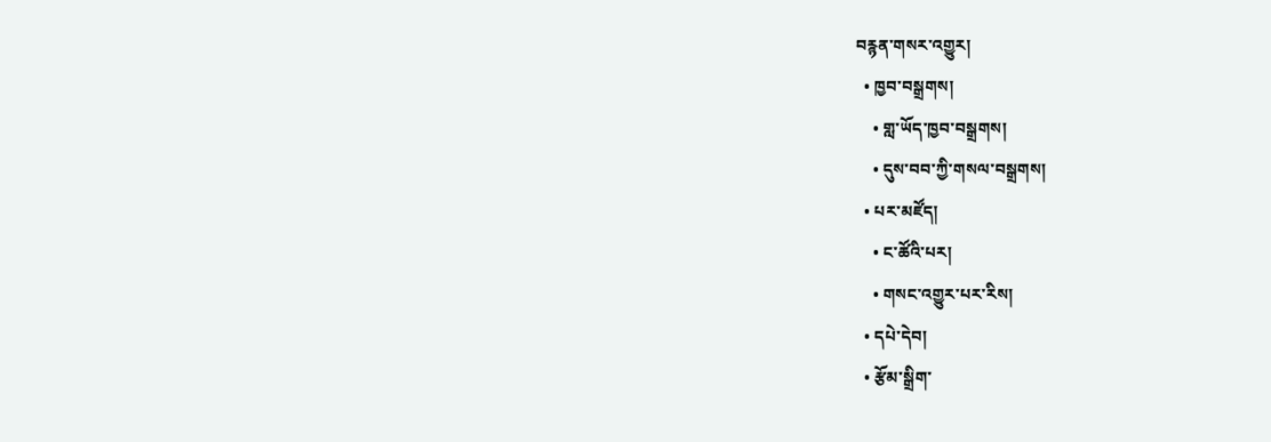བརྙན་གསར་འགྱུར།
  • ཁྱབ་བསྒྲགས།
    • གླ་ཡོད་ཁྱབ་བསྒྲགས།
    • དུས་བབ་ཀྱི་གསལ་བསྒྲགས།
  • པར་མཛོད།
    • ང་ཚོའི་པར།
    • གསང་འགྱུར་པར་རིས།
  • དཔེ་དེབ།
  • རྩོམ་སྒྲིག་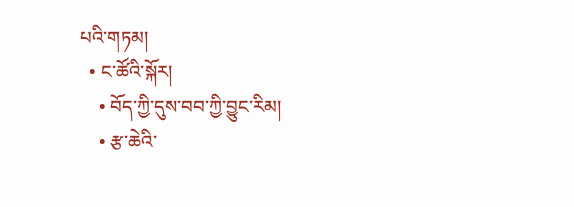པའི་གཏམ།
  • ང་ཚོའི་སྐོར།
    • བོད་ཀྱི་དུས་བབ་ཀྱི་བྱུང་རིམ།
    • རྩ་ཆེའི་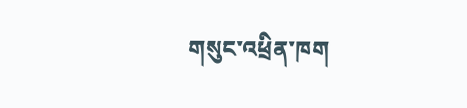གསུང་འཕྲིན་ཁག